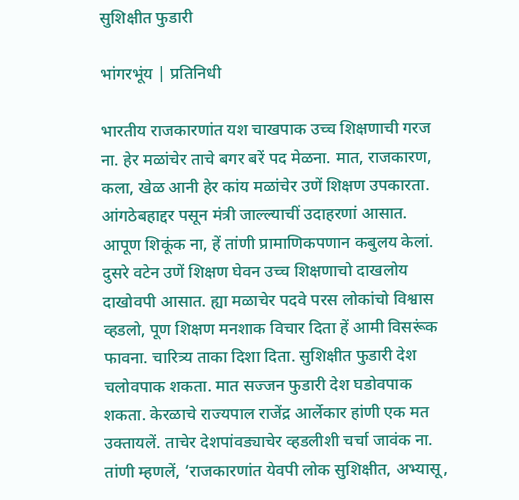सुशिक्षीत फुडारी

भांगरभूंय | प्रतिनिधी

भारतीय राजकारणांत यश चाखपाक उच्च शिक्षणाची गरज ना. हेर मळांचेर ताचे बगर बरें पद मेळना. मात, राजकारण, कला, खेळ आनी हेर कांय मळांचेर उणें शिक्षण उपकारता. आंगठेबहाद्दर पसून मंत्री जाल्ल्याचीं उदाहरणां आसात. आपूण शिकूंक ना, हें तांणी प्रामाणिकपणान कबुलय केलां. दुसरे वटेन उणें शिक्षण घेवन उच्च शिक्षणाचो दाखलोय दाखोवपी आसात. ह्या मळाचेर पदवे परस लोकांचो विश्वास व्हडलो, पूण शिक्षण मनशाक विचार दिता हें आमी विसरूंक फावना. चारित्र्य ताका दिशा दिता. सुशिक्षीत फुडारी देश चलोवपाक शकता. मात सज्जन फुडारी देश घडोवपाक शकता. केरळाचे राज्यपाल राजेंद्र आर्लेकार हांणी एक मत उक्तायलें. ताचेर देशपांवड्याचेर व्हडलीशी चर्चा जावंक ना. तांणी म्हणलें, ‘राजकारणांत येवपी लोक सुशिक्षीत, अभ्यासू,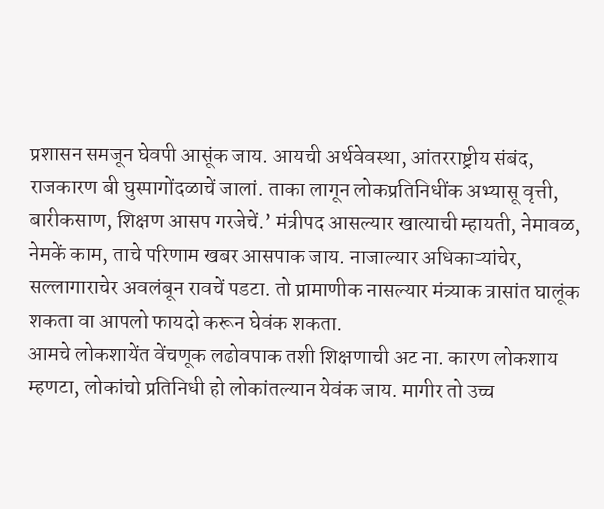प्रशासन समजून घेवपी आसूंक जाय. आयची अर्थवेवस्था, आंतरराष्ट्रीय संबंद, राजकारण बी घुस्पागोंदळाचें जालां. ताका लागून लोकप्रतिनिधींक अभ्यासू वृत्ती, बारीकसाण, शिक्षण आसप गरजेचें.’ मंत्रीपद आसल्यार खात्याची म्हायती, नेमावळ, नेमकें काम, ताचे परिणाम खबर आसपाक जाय. नाजाल्यार अधिकाऱ्यांचेर, सल्लागाराचेर अवलंबून रावचें पडटा. तो प्रामाणीक नासल्यार मंत्र्याक त्रासांत घालूंक शकता वा आपलो फायदो करून घेवंक शकता.
आमचे लोकशायेंत वेंचणूक लढोवपाक तशी शिक्षणाची अट ना. कारण लोकशाय म्हणटा, लोकांचो प्रतिनिधी हो लोकांतल्यान येवंक जाय. मागीर तो उच्च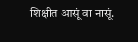शिक्षीत आसूं वा नासूं.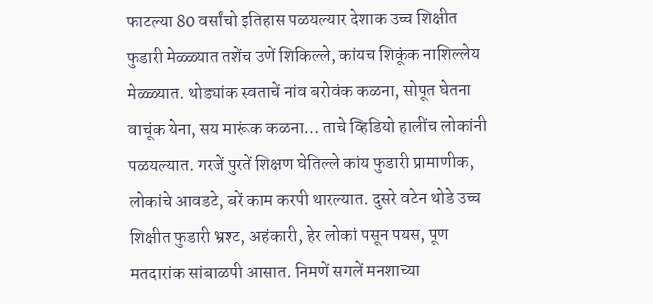फाटल्या 80 वर्सांचो इतिहास पळयल्यार देशाक उच्च शिक्षीत फुडारी मेळ्ळ्यात तशेंच उणें शिकिल्ले, कांयच शिकूंक नाशिल्लेय मेळ्ळ्यात. थोड्यांक स्वताचें नांव बरोवंक कळना, सोपूत घेतना वाचूंक येना, सय मारूंक कळना… ताचे व्हिडियो हालींच लोकांनी पळयल्यात. गरजें पुरतें शिक्षण घेतिल्ले कांय फुडारी प्रामाणीक, लोकांचे आवडटे, बरें काम करपी थारल्यात. दुसरे वटेन थोडे उच्च शिक्षीत फुडारी भ्रश्ट, अहंकारी, हेर लोकां पसून पयस, पूण मतदारांक सांबाळपी आसात. निमणें सगलें मनशाच्या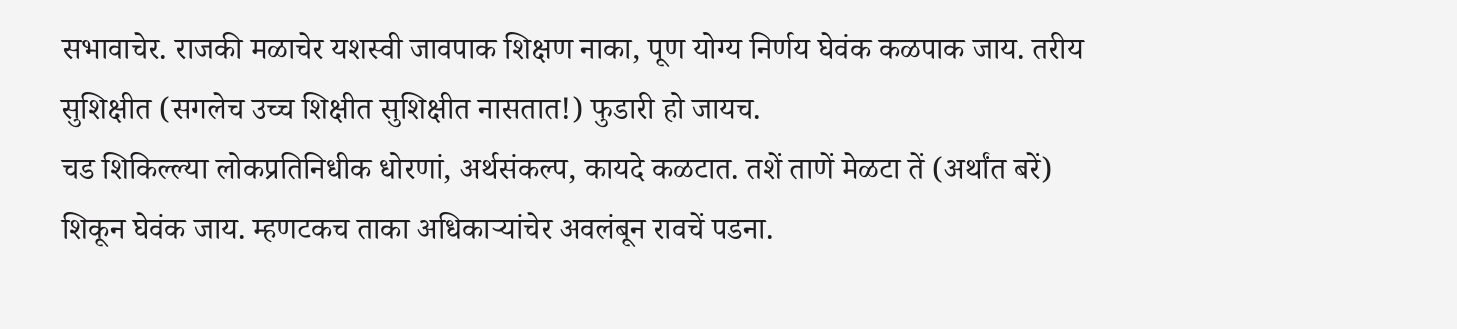सभावाचेर. राजकी मळाचेर यशस्वी जावपाक शिक्षण नाका, पूण योग्य निर्णय घेवंक कळपाक जाय. तरीय सुशिक्षीत (सगलेच उच्च शिक्षीत सुशिक्षीत नासतात!) फुडारी हो जायच.
चड शिकिल्ल्या लोकप्रतिनिधीक धोरणां, अर्थसंकल्प, कायदे कळटात. तशें ताणें मेळटा तें (अर्थांत बरें) शिकून घेवंक जाय. म्हणटकच ताका अधिकाऱ्यांचेर अवलंबून रावचें पडना.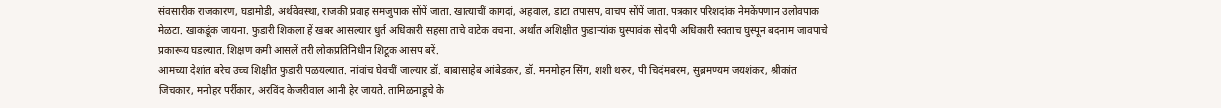संवसारीक राजकारण, घडामोडी, अर्थवेवस्था, राजकी प्रवाह समजुपाक सोंपें जाता. खात्याचीं कागदां, अहवाल, डाटा तपासप, वाचप सोंपें जाता. पत्रकार परिशदांक नेमकेंपणान उलोवपाक मेळटा. खाकडूंक जायना. फुडारी शिकला हें खबर आसल्यार धुर्त अधिकारी सहसा ताचे वाटेक वचना. अर्थांत अशिक्षीत फुडाऱ्यांक घुस्पावंक सोदपी अधिकारी स्वताच घुस्पून बदनाम जावपाचे प्रकारूय घडल्यात. शिक्षण कमी आसलें तरी लोकप्रतिनिधीन शिटूक आसप बरें.
आमच्या देशांत बरेच उच्च शिक्षीत फुडारी पळयल्यात. नांवांच घेवचीं जाल्यार डॉ. बाबासाहेब आंबेडकर, डॉ. मनमोहन सिंग, शशी थरुर, पी चिदंमबरम, सुब्रमण्यम जयशंकर, श्रीकांत जिचकार, मनोहर पर्रीकार, अरविंद केजरीवाल आनी हेर जायते. तामिळनाडूचे के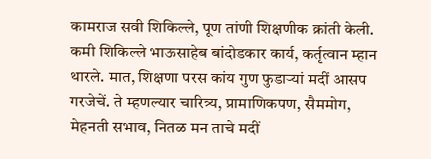कामराज सवी शिकिल्ले, पूण तांणी शिक्षणीक क्रांती केली. कमी शिकिल्ले भाऊसाहेब बांदोडकार कार्य, कर्तृत्वान म्हान थारले. मात, शिक्षणा परस कांय गुण फुडाऱ्यां मदीं आसप गरजेचें. ते म्हणल्यार चारित्र्य, प्रामाणिकपण, सैममोग, मेहनती सभाव, नितळ मन ताचे मदीं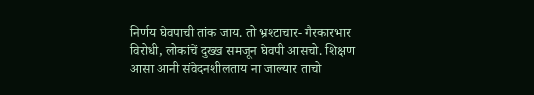निर्णय घेवपाची तांक जाय. तो भ्रश्टाचार- गैरकारभार विरोधी, लोकांचें दुख्ख समजून घेवपी आसचो. शिक्षण आसा आनी संवेदनशीलताय ना जाल्यार ताचो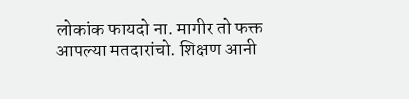लोकांक फायदो ना. मागीर तो फक्त आपल्या मतदारांचो. शिक्षण आनी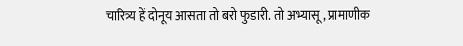चारित्र्य हें दोनूय आसता तो बरो फुडारी. तो अभ्यासू, प्रामाणीक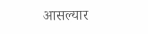आसल्यार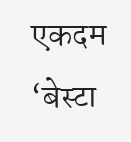एकदम ‘बेस्टा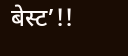बेस्ट’!!